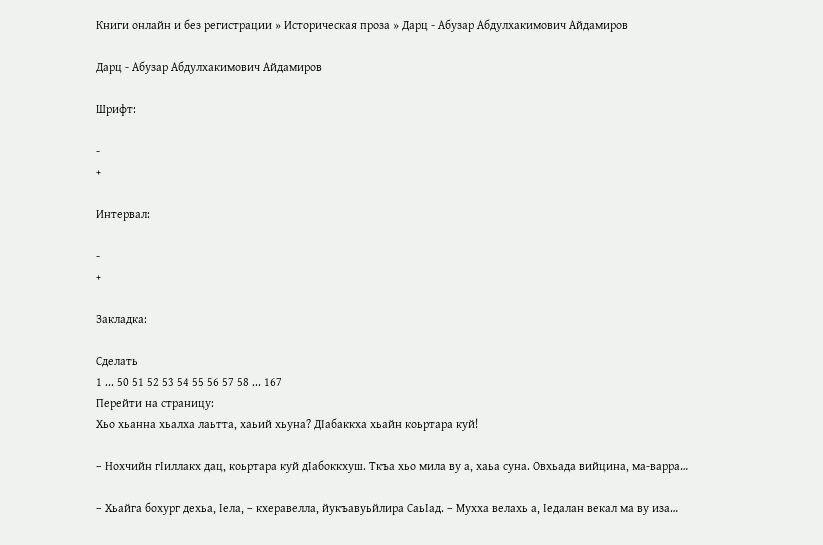Книги онлайн и без регистрации » Историческая проза » Дарц - Абузар Абдулхакимович Айдамиров

Дарц - Абузар Абдулхакимович Айдамиров

Шрифт:

-
+

Интервал:

-
+

Закладка:

Сделать
1 ... 50 51 52 53 54 55 56 57 58 ... 167
Перейти на страницу:
Хьо хьанна хьалха лаьтта, хаьий хьуна? ДIабаккха хьайн коьртара куй!

– Нохчийн гIиллакх дац, коьртара куй дIабоккхуш. Ткъа хьо мила ву а, хаьа суна. Овхьада вийцина, ма-варра…

– Хьайга бохург дехьа, Iела, – кхеравелла, йукъавуьйлира СаьIад. – Мухха велахь а, Iедалан векал ма ву иза…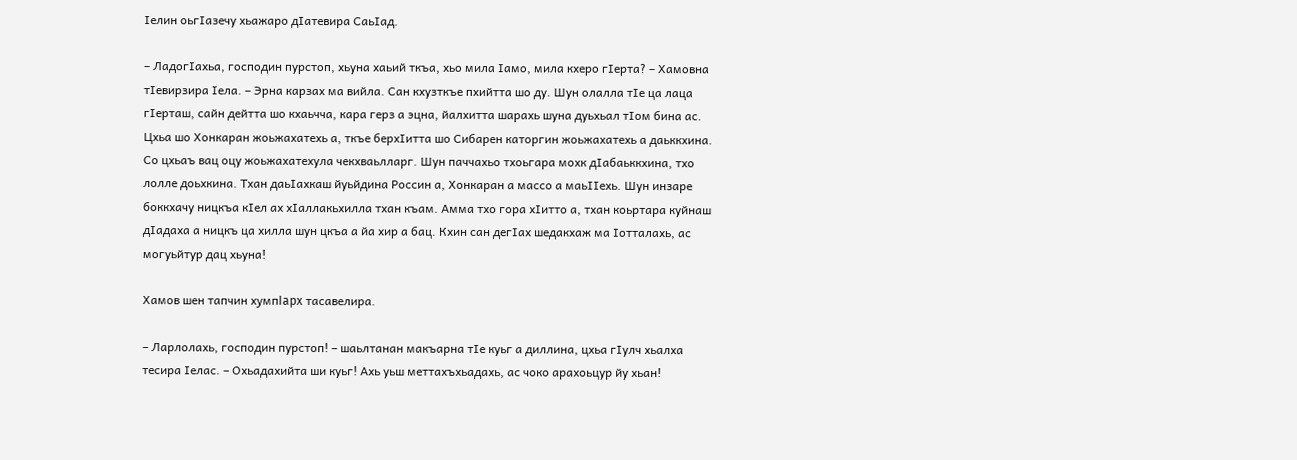Iелин оьгIазечу хьажаро дIатевира СаьIад.

– ЛадогIахьа, господин пурстоп, хьуна хаьий ткъа, хьо мила Iамо, мила кхеро гIерта? – Хамовна тIевирзира Iела. – Эрна карзах ма вийла. Сан кхузткъе пхийтта шо ду. Шун олалла тIе ца лаца гIерташ, сайн дейтта шо кхаьчча, кара герз а эцна, йалхитта шарахь шуна дуьхьал тIом бина ас. Цхьа шо Хонкаран жоьжахатехь а, ткъе берхIитта шо Сибарен каторгин жоьжахатехь а даьккхина. Со цхьаъ вац оцу жоьжахатехула чекхваьлларг. Шун паччахьо тхоьгара мохк дIабаьккхина, тхо лолле доьхкина. Тхан даьIахкаш йуьйдина Россин а, Хонкаран а массо а маьIIехь. Шун инзаре боккхачу ницкъа кIел ах хIаллакьхилла тхан къам. Амма тхо гора хIитто а, тхан коьртара куйнаш дIадаха а ницкъ ца хилла шун цкъа а йа хир а бац. Кхин сан дегIах шедакхаж ма Iотталахь, ас могуьйтур дац хьуна!

Хамов шен тапчин xyмпIapx тасавелира.

– Ларлолахь, господин пурстоп! – шаьлтанан макъарна тIе куьг а диллина, цхьа гIулч хьалха тесира Iелас. – Охьадахийта ши куьг! Ахь уьш меттахъхьадахь, ас чоко арахоьцур йу хьан!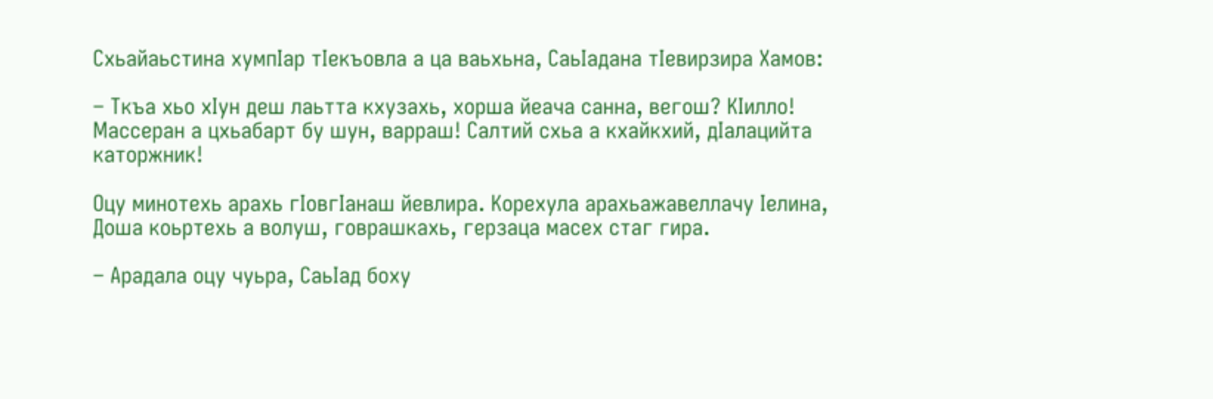Схьайаьстина хумпIар тIекъовла а ца ваьхьна, СаьIадана тIевирзира Хамов:

– Ткъа хьо хIун деш лаьтта кхузахь, хорша йеача санна, вегош? КIилло! Массеран а цхьабарт бу шун, варраш! Салтий схьа а кхайкхий, дIалацийта каторжник!

Оцу минотехь арахь гIовгIанаш йевлира. Корехула арахьажавеллачу Iелина, Доша коьртехь а волуш, говрашкахь, герзаца масех стаг гира.

– Арадала оцу чуьра, СаьIад боху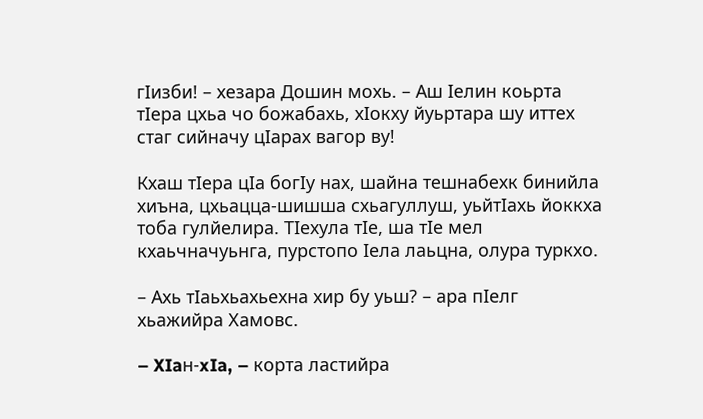гIизби! – хезара Дошин мохь. – Аш Iелин коьрта тIера цхьа чо божабахь, хIокху йуьртара шу иттех стаг сийначу цIарах вагор ву!

Кхаш тIера цIa богIу нах, шайна тешнабехк бинийла хиъна, цхьацца-шишша схьагуллуш, уьйтIахь йоккха тоба гулйелира. ТIехула тIе, ша тIе мел кхаьчначуьнга, пурстопо Iела лаьцна, олура туркхо.

– Ахь тIаьхьахьехна хир бу уьш? – ара пIелг хьажийра Хамовс.

– XIaн-xIa, – корта ластийра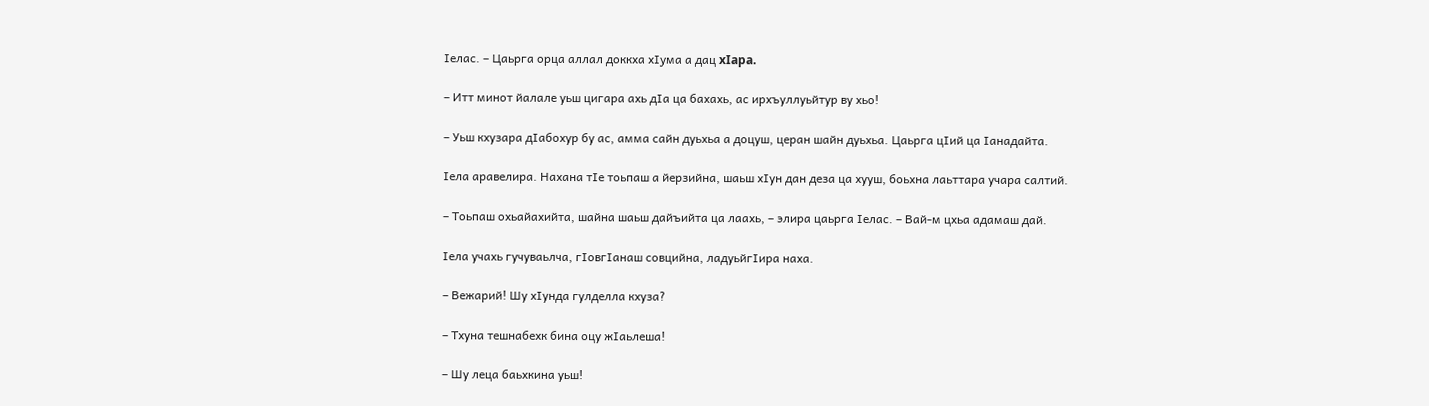Iелас. – Цаьрга орца аллал доккха хIyмa а дац xIapa.

– Итт минот йалале уьш цигара ахь дIа ца бахахь, ас ирхъуллуьйтур ву хьо!

– Уьш кхузара дIабохур бу ас, амма сайн дуьхьа а доцуш, церан шайн дуьхьа. Цаьрга цIий ца Iанадайта.

Iела аравелира. Нахана тIе тоьпаш а йерзийна, шаьш хIун дан деза ца хууш, боьхна лаьттара учара салтий.

– Тоьпаш охьайахийта, шайна шаьш дайъийта ца лаахь, – элира цаьрга Iелас. – Вай-м цхьа адамаш дай.

Iела учахь гучуваьлча, гIовгIанаш совцийна, ладуьйгIиpa наха.

– Вежарий! Шу хIунда гулделла кхуза?

– Тхуна тешнабехк бина оцу жIаьлеша!

– Шу леца баьхкина уьш!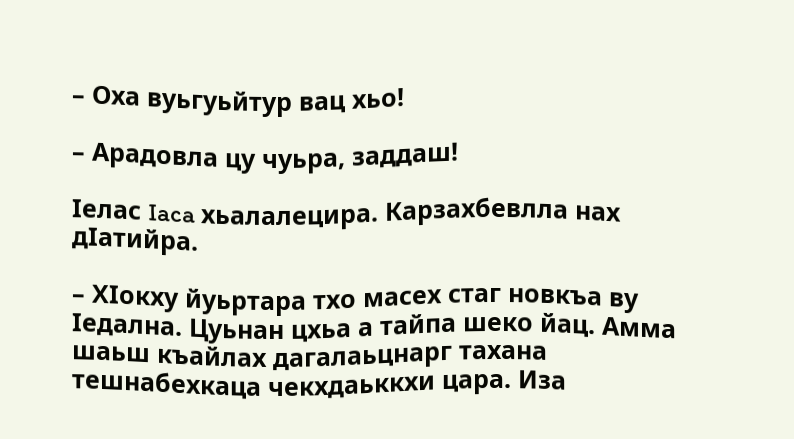– Оха вуьгуьйтур вац хьо!

– Арадовла цу чуьра, заддаш!

Iелас Iaca хьалалецира. Карзахбевлла нах дIатийра.

– ХIокху йуьртара тхо масех стаг новкъа ву Iедална. Цуьнан цхьа а тайпа шеко йац. Амма шаьш къайлах дагалаьцнарг тахана тешнабехкаца чекхдаьккхи цара. Иза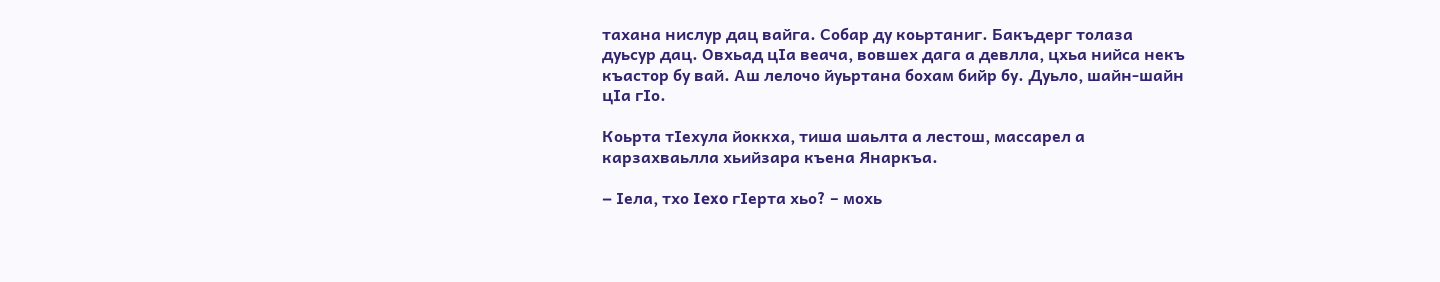тахана нислур дац вайга. Собар ду коьртаниг. Бакъдерг толаза дуьсур дац. Овхьад цIа веача, вовшех дага а девлла, цхьа нийса некъ къастор бу вай. Аш лелочо йуьртана бохам бийр бу. Дуьло, шайн-шайн цIа гIo.

Коьрта тIехула йоккха, тиша шаьлта а лестош, массарел а карзахваьлла хьийзара къена Янаркъа.

– Iела, тхо Iexo гIерта хьо? – мохь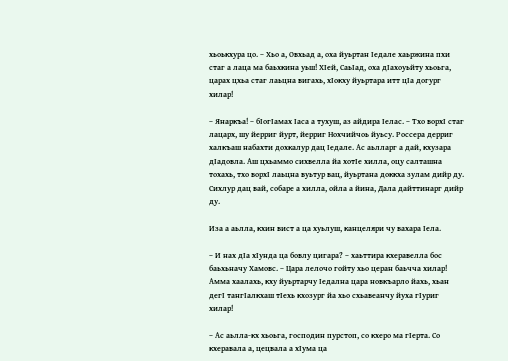хьоькхура цо. – Хьо а, Овхьад а, оха йуьртан Iедале хаьржина пхи стаг а лаца ма баьхкина уьш! ХIей, СаьIад, оха дIахоуьйту хьоьга, царах цхьа стаг лаьцна вигахь, хIокху йуьртара итт цIа догург хилар!

– Янаркъа! – бIогIамах Iаса а тухуш, аз айдира Iелас. – Тхо ворхI стаг лацарх, шу йерриг йурт, йерриг Нохчийчоь йуьсу. Россера дерриг халкъаш набахти дохкалур дац Iедале. Ас аьлларг а дай, кхузара дIадовла. Аш цхьаммо сихвелла йа хотIе хилла, оцу салташна тохахь, тхо вopхI лаьцна вуьтур вац, йуьртана доккха зулам дийр ду. Сихлур дац вай, собаре а хилла, ойла а йина, Дала дайттинарг дийр ду.

Иза а аьлла, кхин вист а ца хуьлуш, канцеляри чу вахара Iела.

– И нах дIа хIунда ца бовлу цигара? – хаьттира кхеравелла бос баьхьначу Хамовс. – Цара лелочо гойту хьо церан баьчча хилар! Амма хаалахь, кху йуьртарчу Iедална цара новкъарло йахь, хьан дегI тангIалкхаш тIехь кхозург йа хьо схьавеанчу йуха гIуриг хилар!

– Ас аьлла-кх хьоьга, господин пурстоп, со кхеро ма гIерта. Со кхеравала а, цецвала а хIума ца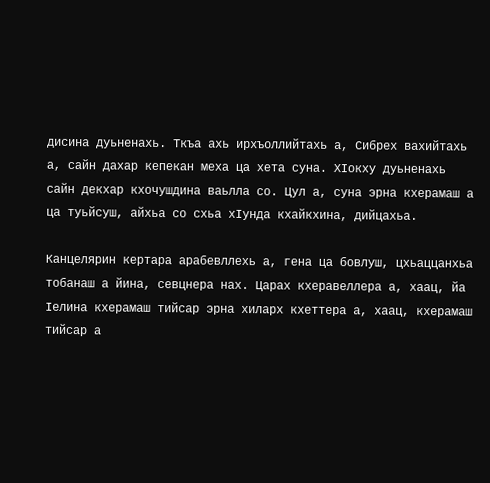дисина дуьненахь. Ткъа ахь ирхъоллийтахь а, Сибрех вахийтахь а, сайн дахар кепекан меха ца хета суна. ХIокху дуьненахь сайн декхар кхочушдина ваьлла со. Цул а, суна эрна кхерамаш а ца туьйсуш, айхьа со схьа хIунда кхайкхина, дийцахьа.

Канцелярин кертара арабевллехь а, гена ца бовлуш, цхьаццанхьа тобанаш а йина, севцнера нах. Царах кхеравеллера а, хаац, йа Iелина кхерамаш тийсар эрна хиларх кхеттера а, хаац, кхерамаш тийсар а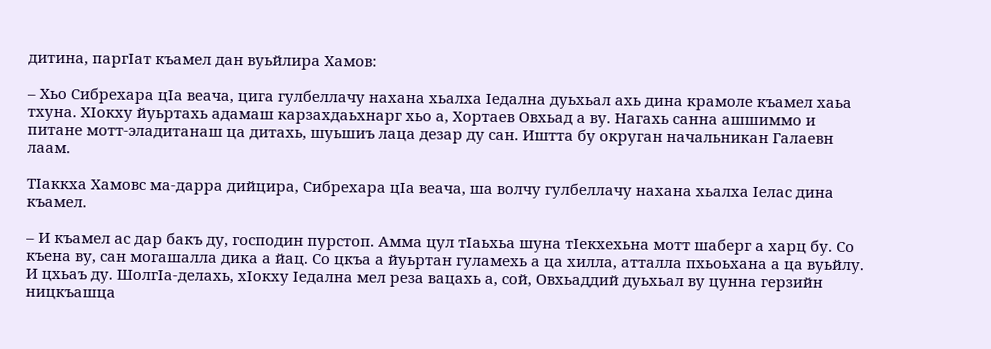дитина, паргIат къамел дан вуьйлира Хамов:

– Хьо Сибрехара цIа веача, цига гулбеллачу нахана хьалха Iедална дуьхьал ахь дина крамоле къамел хаьа тхуна. ХIокху йуьртахь адамаш карзахдаьхнарг хьо а, Хортаев Овхьад а ву. Нагахь санна ашшиммо и питане мотт-эладитанаш ца дитахь, шуьшиъ лаца дезар ду сан. Иштта бу округан начальникан Галаевн лаам.

ТIаккха Хамовс ма-дарра дийцира, Сибрехара цIа веача, ша волчу гулбеллачу нахана хьалха Iелас дина къамел.

– И къамел ас дар бакъ ду, господин пурстоп. Амма цул тIаьхьа шуна тIекхехьна мотт шаберг а харц бу. Со къена ву, сан могашалла дика а йац. Со цкъа а йуьртан гуламехь а ца хилла, атталла пхьоьхана а ца вуьйлу. И цхьаъ ду. ШолгIа-делахь, хIокху Iедална мел реза вацахь а, сой, Овхьаддий дуьхьал ву цунна герзийн ницкъашца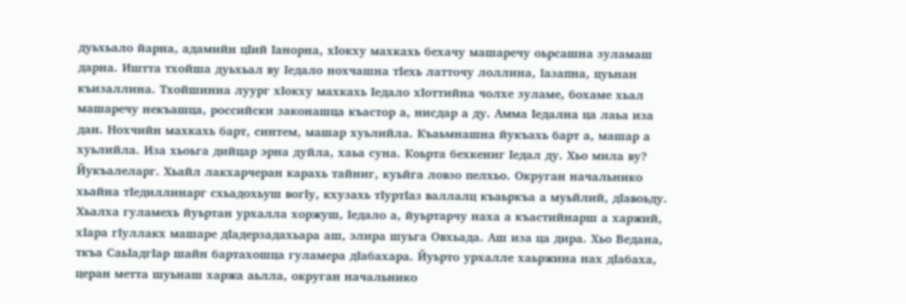дуьхьало йарна, адамийн цIий Iанорна, хIокху махкахь бехачу машаречу оьрсашна зуламаш дарна. Иштта тхойша дуьхьал ву Iедало нохчашна тIехь латточу лоллина, Iазапна, цуьнан къизаллина. Тхойшинна луург хIокху махкахь Iедало хIоттийна чолхе зуламе, бохаме хьал машаречу некъашца, российски законашца къастор а, нисдар а ду. Амма Iедална ца лаьа иза дан. Нохчийн махкахь барт, синтем, машар хуьлийла. Къаьмнашна йукъахь барт а, машар а хуьлийла. Иза хьоьга дийцар эрна дуйла, хаьа суна. Коьрта бехкениг Iедал ду. Хьо мила вy? Йукъалеларг. Хьайл лакхарчеран карахь тайниг, куьйга ловзо пелхьо. Округан начальнико хьайна тIедиллинарг схьадохьуш вогIу, кхузахь тIуртIаз валлалц къаьркъа а муьйлий, дIавоьду. Хьалха гуламехь йуьртан урхалла хоржуш, Iедало а, йуьртарчу наха а къастийнарш а харжий, хIара гIуллакх машаре дIадерзадахьара аш, элира шуьга Овхьада. Аш иза ца дира. Хьо Ведана, ткъа СаьIадгIар шайн бартахошца гуламера дIабахара. Йуьрто урхалле хаьржина нах дIабаха, церан метта шуьнаш харжа аьлла, округан начальнико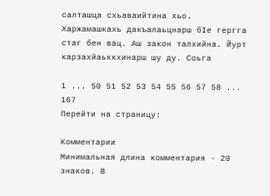салташца схьаваийтина хьо. Харжамашкахь дакъалаьцнарш бIе гергга стаг бен вац. Аш закон талхийна. Йурт карзахйаьккхинарш шу ду. Соьга

1 ... 50 51 52 53 54 55 56 57 58 ... 167
Перейти на страницу:

Комментарии
Минимальная длина комментария - 20 знаков. В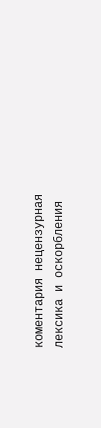коментария нецензурная лексика и оскорбления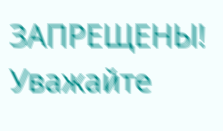ЗАПРЕЩЕНЫ! Уважайте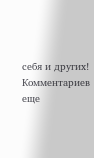себя и других!
Комментариев еще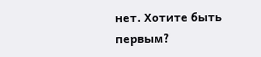нет. Хотите быть первым?